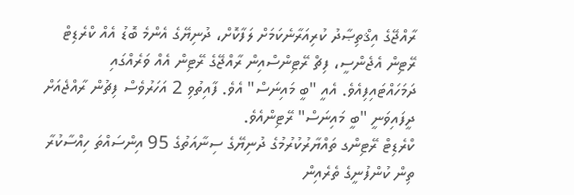ރާއްޖޭގެ އިޤްތިޞާދު ކުރިއަރާނެކަމަށް ލަފާކޮށް، ދުނިޔޭގެ އެންމެ ބޮޑު އެއް ކްރެޑިޓް ރޭޓިން އެޖެންސީ، ފިޗް ރޭޓިންސްއިން ރާއްޖޭގެ ރޭޓިން އެއް ވަރެއްގައި ދަމަހައްޓައިފިއެވެ. އެއީ "ބީ މައިނަސް" އެވެ. ފާއިތުވި 2 އަހަރުވެސް ފިޗުން ރާއްޖެއަށް ދީފައިވަނީ "ބީ މައިނަސް" ރޭޓިންއެވެ.
ކްރެޑިޓް ރޭޓިންގ ތައްޔާރުކުރުމުގެ ދުނިޔޭގެ ސިނާއަތުގެ 95 އިންސައްތަ ހިއްސާކުރާ ތިން ކުންފުނީގެ ތެރެއިން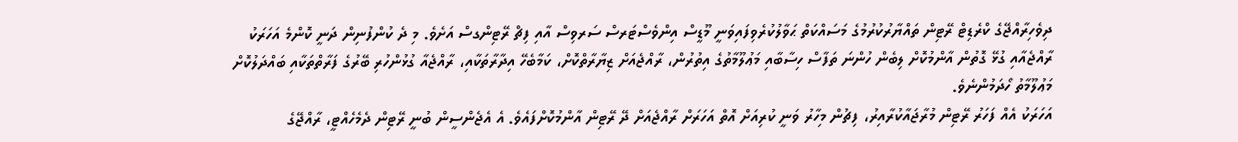ދިވެހިރާއްޖޭގެ ކްރެޑިޓް ރޭޓިން ތައްޔާރުކުރުމުގެ މަސައްކަތް ޙަވާލުކުރެވިފައިވަނީ މޫޑީސް އިންވެސްޓަރސް ސަރވިސް އާއި ފިޗް ރޭޓިންގސް އަށެވެ. މި ދެ ކުންފުނިން ދަނީ ކޮންމެ އަހަރަކު ރާއްޖެއާއި ގުޅޭ ގޮތުން އާންމުކޮށް ލިބެން ހުންނަ ތަފާސް ހިސާބާއި މަޢުލޫމާތުގެ އިތުރުން، ރާއްޖެއަށް ޒިޔާރާތްކޮށް، ކަމާބެހޭ އިދާރާތަކާއި، ރާއްޖެއާ ގުޅުންހުރި ބޭރުގެ ފަރާތްތަކާއި ބައްދަލުކޮށް މަޢުލޫމާތު ހޯދަމުންނެވެ.
އަހަރަކު އެއް ފަހަރު ރޭޓިން މުރާޖައާކުރާއިރު، ފިޗުން މިހާރު ވަނީ ކުރިއަށް އޮތް އަހަރަށް ރާއްޖެއަށް ދޭ ރޭޓިން އާންމުކޮށްފައެވެ. އެ އެޖެންސީން ބުނީ ރޭޓިން ދެމެހެއްޓީ، ރާއްޖޭގެ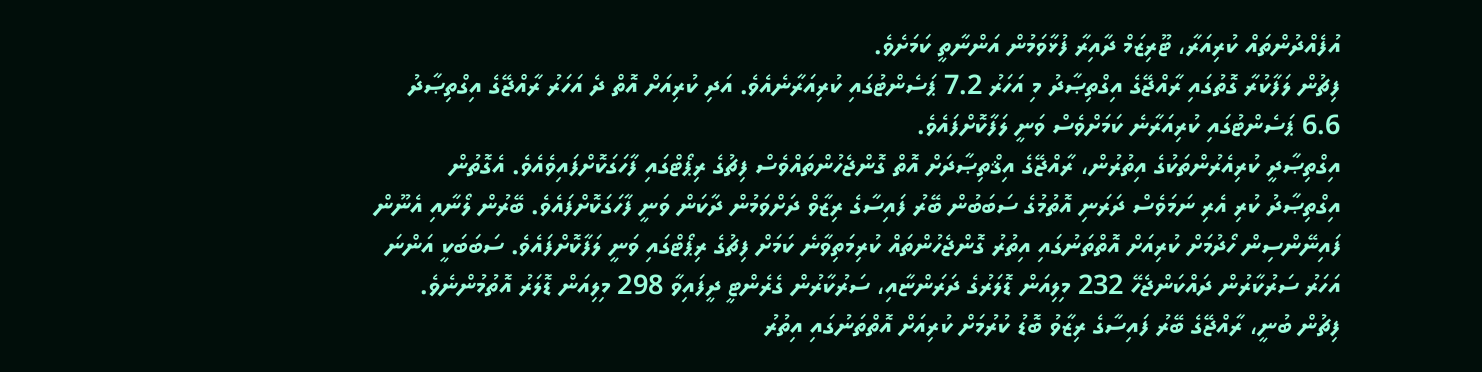އުފެއްދުންތައް ކުރިއަރާ، ޓޫރިޒަމް ދާއިރާ ފުޅާވަމުން އަންނާތީ ކަމަށެވެ.
ފިޗުން ލަފާކުރާ ގޮތުގައި ރާއްޖޭގެ އިގްތިޞާދު މި އަހަރު 7.2 ޕަސެންޓުގައި ކުރިއަރާނެއެވެ. އަދި ކުރިއަށް އޮތް ދެ އަހަރު ރާއްޖޭގެ އިގްތިޞާދު 6.6 ޕަސެންޓުގައި ކުރިއަރާނެ ކަމަށްވެސް ވަނީ ލަފާކޮށްފައެވެ.
އިގްތިޞާދީ ކުރިއެރުންތަކުގެ އިތުރުން، ރާއްޖޭގެ އިޤްތިޞާދަށް އޮތް ގޮންޖެހުންތައްވެސް ފިޗުގެ ރިޕޯޓްގައި ފާހަގަކޮށްފައިވެއެވެ. އެގޮތުން އިގްތިޞާދު ކުރި އެރި ނަމަވެސް ދަރަނި އޮތުމުގެ ސަބަބުން ބޭރު ފައިސާގެ ރިޒާވް ދަށްވަމުން ދާކަން ވަނީ ފާހަގަކޮށްފައެވެ. ބޭރުން ލޯނާއި އެނޫން ފައިނޭންސިން ހޯދުމަށް ކުރިއަށް އޮތްތަނުގައި އިތުރު ގޮންޖެހުންތައް ކުރިމަތިވާނެ ކަމަށް ފިޗުގެ ރިޕޯޓްގައި ވަނީ ލަފާކޮށްފައެވެ. ސަބަބަކީ އަންނަ އަހަރު ސަރުކާރުން ދައްކަންޖެހޭ 232 މިލިއަން ޑޮލަރުގެ ދަރަންޏާއި، ސަރުކާރުން ގެރެންޓީ ދީފައިވާ 298 މިލިއަން ޑޮލަރު އޮތުމުންނެވެ.
ފިޗުން ބުނީ، ރާއްޖޭގެ ބޭރު ފައިސާގެ ރިޒާވު ބޮޑު ކުރުމަށް ކުރިއަށް އޮތްތަނުގައި އިތުރު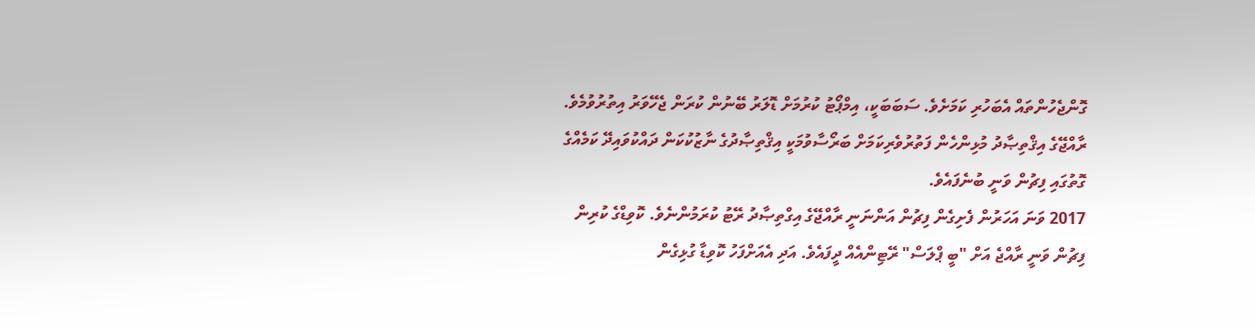ގޮންޖެހުންތައް އެބަހުރި ކަމަށެވެ. ސަބަބަކީ، އިމްޕޯޓު ކުރުމަށް ޑޮލަރު ބޭނުން ކުރަން ޖެހޭވަރު އިތުރުވުމެވެ. ރާއްޖޭގެ އިޤްތިޞާދު މުޅިންހެން ފަތުރުވެރިކަމަށް ބަރޯސާވުމަކީ އިޤްތިޞާދުގެ ނާޒުކުކަން ދައްކުވައިދޭ ކަމެއްގެ ގޮތުގައި ފިޗުން ވަނީ ބުނެފައެވެ.
2017 ވަނަ އަހަރުން ފެށިގެން ފިޗުން އަންނަނީ ރާއްޖޭގެ އިގްތިޞާދު ރޭޓު ކުރަމުންނެވެ. ކޮވިޑްގެ ކުރިން ފިޗުން ވަނީ ރާއްޖެ އަށް "ބީ ޕްލަސް" ރޭޓިންއެއް ދީފައެވެ. އަދި އެއަށްފަހު ކޮވިޑާ ގުޅިގެން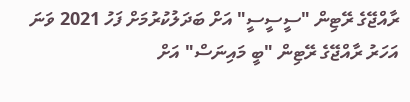ރާއްޖޭގެ ރޭޓިން "ސީސީސީ" އަށް ބަދަލުކުރުމަށް ފަހު 2021 ވަނަ އަހަރު ރާއްޖޭގެ ރޭޓިން "ބީ މައިނަސް" އަށް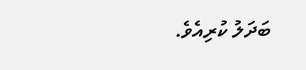ބަދަލު ކުރިއެވެ.